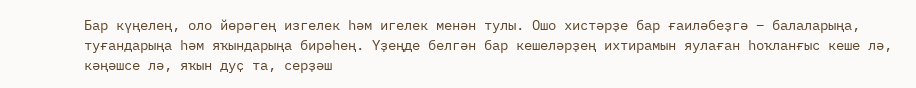Бар күңелең, оло йөрәгең изгелек һәм игелек менән тулы. Ошо хистәрҙе бар ғаиләбеҙгә – балаларыңа, туғандарыңа һәм яҡындарыңа бирәһең. Үҙеңде белгән бар кешеләрҙең ихтирамын яулаған һоҡланғыс кеше лә, кәңәшсе лә, яҡын дуҫ та, серҙәш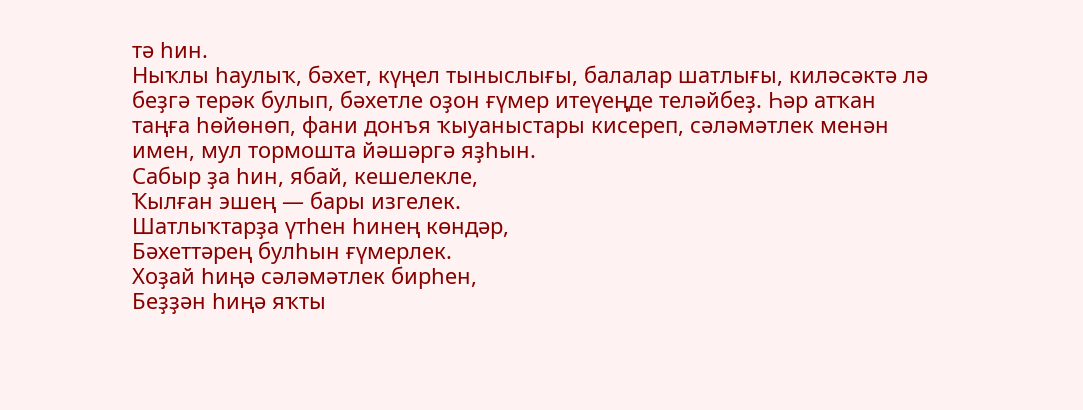тә һин.
Ныҡлы һаулыҡ, бәхет, күңел тыныслығы, балалар шатлығы, киләсәктә лә беҙгә терәк булып, бәхетле оҙон ғүмер итеүеңде теләйбеҙ. Һәр атҡан таңға һөйөнөп, фани донъя ҡыуаныстары кисереп, сәләмәтлек менән имен, мул тормошта йәшәргә яҙһын.
Сабыр ҙа һин, ябай, кешелекле,
Ҡылған эшең — бары изгелек.
Шатлыҡтарҙа үтһен һинең көндәр,
Бәхеттәрең булһын ғүмерлек.
Хоҙай һиңә сәләмәтлек бирһен,
Беҙҙән һиңә яҡты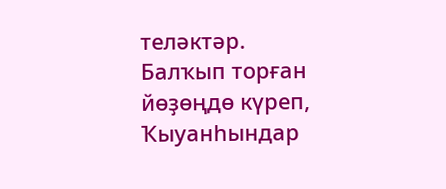теләктәр.
Балҡып торған йөҙөңдө күреп,
Ҡыуанһындар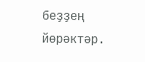беҙҙең йөрәктәр.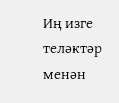Иң изге теләктәр менән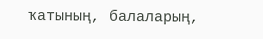ҡатының, балаларың,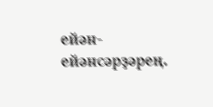ейән-ейәнсәрҙәрең.